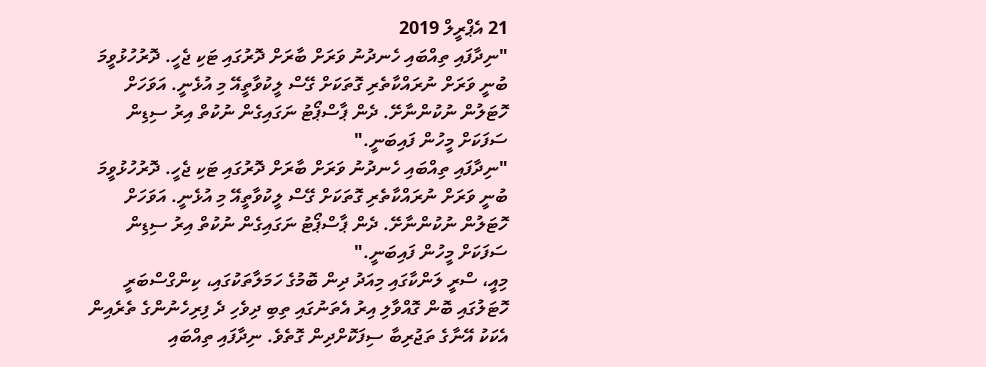21 އެޕްރީލް 2019
"ނިދާފައި ތިއްބައި ހެނދުނު ވަރަށް ބާރަށް ދޮރުގައި ޓަކި ޖެހީ. ދޮރުހުޅުވީމަ ބުނީ ވަރަށް ނުރައްކާތެރި ގޮތަކަށް ގޭސް ލީކުވާތީއޭ މި އުޅެނީ. އަވަހަށް ހޮޓަލުން ނުކުންނާށޭ. ދެން ޕާސްޕޯޓު ނަގައިގެން ނުކުތް އިރު ސިޑިން ސަފަކަށް މީހުން ފައިބަނީ."
"ނިދާފައި ތިއްބައި ހެނދުނު ވަރަށް ބާރަށް ދޮރުގައި ޓަކި ޖެހީ. ދޮރުހުޅުވީމަ ބުނީ ވަރަށް ނުރައްކާތެރި ގޮތަކަށް ގޭސް ލީކުވާތީއޭ މި އުޅެނީ. އަވަހަށް ހޮޓަލުން ނުކުންނާށޭ. ދެން ޕާސްޕޯޓު ނަގައިގެން ނުކުތް އިރު ސިޑިން ސަފަކަށް މީހުން ފައިބަނީ."
މިއީ، ސްރީ ލަންކާގައި މިއަދު ދިން ބޮމުގެ ހަމަލާތަކުގައި، ކިންގްސްބަރީ ހޮޓަލުގައި ބޮން ގޮއްވާލި އިރު އެތަނުގައި ތިބި ދިވެހި ދެ ފިރިހެނުންގެ ތެރެއިން އެކަކު އޭނާގެ ތަޖުރިބާ ސިފަކޮށްދިން ގޮތެވެ. ނިދާފައި ތިއްބައި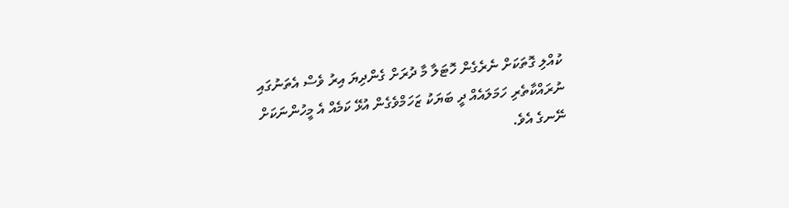ކުއްލި ގޮތަކަށް ނެރެގެން ހޮޓަލާ މާ ދުރަށް ގެންދިޔަ އިރު ވެސް އެތަނުގައި ނުރައްކާތެރި ހަމަލައެއް ދީ ބަޔަކު ޒަހަމްވެގެން އުޅޭ ކަމެއް އެ މީހުންނަކަށް ނޭނގެ އެވެ.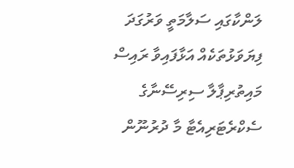ލަންކާގައި ސަލާމަތީ ވަރުގަދަ ފިޔަވަޅުތަކެއް އަޅާފައިވާ ރައިސް މައިތުރިޕާލާ ސިރިސޭނާގެ ސެކްރެޓަރިއެޓާ މާ ދުރުނޫން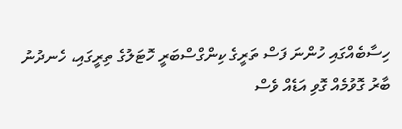ހިސާބެއްގައި ހުންނަ ފަސް ތަރީގެ ކިންގްސްބަރީ ހޮޓަލުގެ ތިރީގައި، ހެނދުނު ބާރު ގޮވުމެއް ގޮވި އަޑެއް ވެސް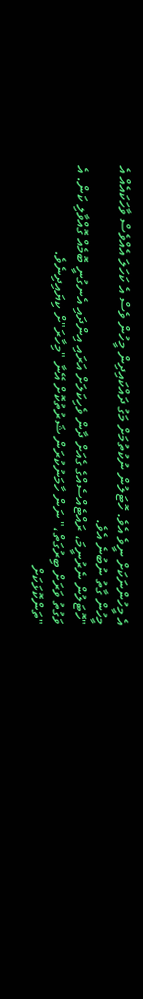އެ މީހުންނަކަށް ނީވެ އެވެ. ހޮޓަލުން ނުކުތުމަށް މަގު ދައްކައިދިން މީހުން ވެސް އެ ކަހަލަ އެއްވެސް ވާހަކައެއް އެ މީހުން ގާތު ނުބުނެ އެވެ.
"ހޮޓަލުން ނެރުނީމަ، ރައްޓެއްސެއްގެ ގެއަށް ދާން ވެހިކަލަށް އަރައި އިންދައި އެނގުނީ ބޮމެއް ގޮއްވާލި ކަން. އެ ވަގުތު ވަރަށް ބިރުގަތް،" ނަން ހާމަނުކުރަން ޝަރުތުކޮށް އޭނާ "މިހާރަ"ށް ކިޔައިދިނެވެ.
"ތަންކޮޅަކަށް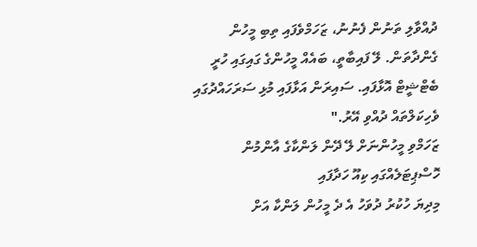ދުއްވާލި ތަނުން ފެނުނު، ޒަހަމްވެފައި ތިބި މީހުން ގެންދާތަން. ލޭ ފައިބާތީ، ބައެއް މީހުންގެ ގައިގައި ހުރީ ބެޓްޝީޓް އޮޅާފައި. ސައިރަން އަޅާފައި މުޅި ސަރަހައްދުގައި ވެހިކަލްތައް ދުއްވި އޭރު."
ޒަހަމްވި މީހުންނަށް ލޭ ދޭން ލަންކާގެ އާންމުން ހޮސްޕިޓަލެއްގައި ކިއޫ ހަދާފައި
މިދިޔަ ހުކުރު ދުވަހު އެ ދެ މީހުން ލަންކާ އަށް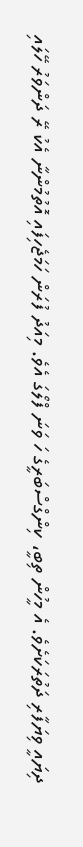ދިޔައީ ވިޔަފާރި ދަތުރަކަށެވެ. އެ މީހުން ތިބީ، ކިންގްސްބަރީގެ ހަ ވަނަ ފްލޯގަ އެވެ. މިއަދު ފުރަން ހަމަޖެހިފައި އޮތުމުންނާ އެކު ރޭ ދަންވަރު ހޭލައި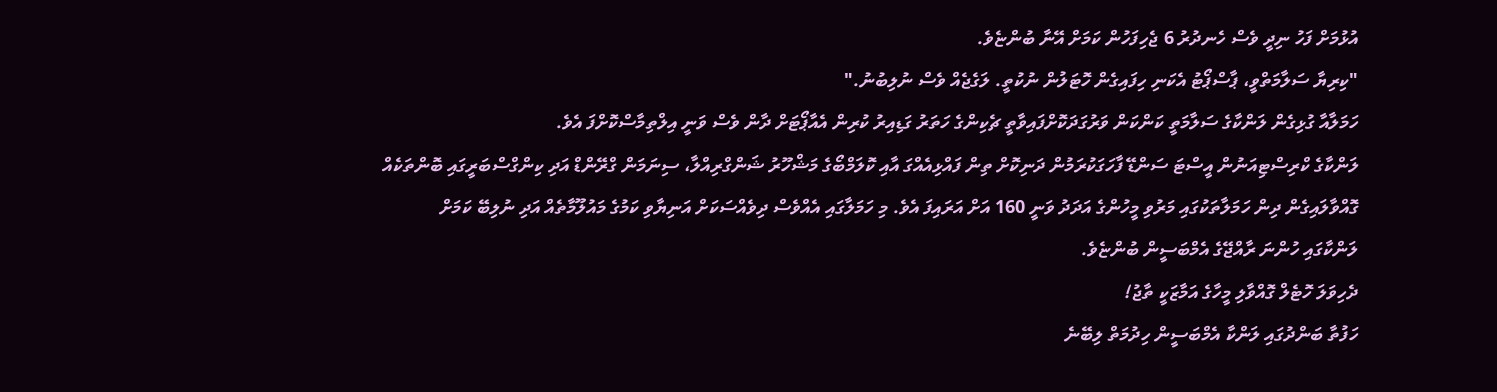އުޅުމަށް ފަހު ނިދީ ވެސް ހެނދުރު 6 ޖެހިފަހުން ކަމަށް އޭނާ ބުންޏެވެ.
"ކިރިޔާ ސަލާމަތްވީ، ޕާސްޕޯޓު އެކަނި ހިފައިގެން ހޮޓަލުން ނުކުތީ. ލަގެޖެއް ވެސް ނުލިބުނު."
ހަމަލާއާ ގުޅިގެން ލަންކާގެ ސަލާމަތީ ކަންކަން ވަރުގަދަކޮށްފައިވާތީ ޗެކިންގެ ހަތަރު ގަޑިއިރު ކުރިން އެއާޕޯޓަށް ދާން ވެސް ވަނީ އިލްތިމާސްކޮށްފަ އެވެ.
ލަންކާގެ ކްރިސްޓިއަނުން އީސްޓަ ސަންޑޭ ފާހަގަކުރަމުން ދަނިކޮށް ތިން ފައްޅިއެއްގަ އާއި ކޮލަމްބޯގެ މަޝްހޫރު ޝަންގްރިއްލާ، ސިނަމަން ގްރޭންޑް އަދި ކިންގްސްބަރީގައި ބޮންތަކެއް ގޮއްވާލައިގެން ދިން ހަމަލާތަކުގައި މަރުވި މީހުންގެ އަދަދު ވަނީ 160 އަށް އަރައިފަ އެވެ. މި ހަމަލާގައި އެއްވެސް ދިވެއްސަކަށް އަނިޔާވި ކަމުގެ މައުލޫމާތެއް އަދި ނުލިބޭ ކަމަށް ލަންކާގައި ހުންނަ ރާއްޖޭގެ އެމްބަސީން ބުންޏެވެ.
ދެހިވަލަ ހޮޓެލް ގޮއްވާލި މީހާގެ އަމާޒަކީ ތާޖު!
ހަފުތާ ބަންދުގައި ލަންކާ އެމްބަސީން ހިދުމަތް ލިބޭނެ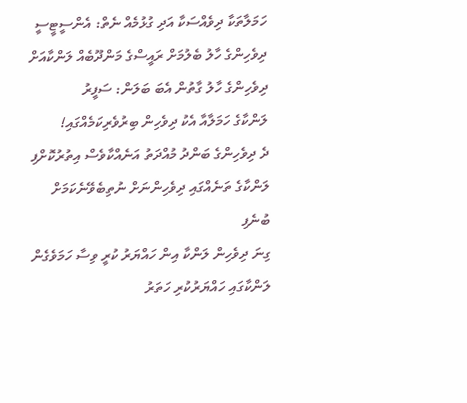ހަމަލާތަކާ ދިވެއްސަކާ އަދި ގުޅުމެއް ނެތް: އެންސީޓީސީ
ދިވެހިންގެ ހާލު ބެލުމަށް ރައީސްގެ މަންދޫބެއް ލަންކާއަށް
ދިވެހިންގެ ހާލު ގާތުން އެބަ ބަލަން: ސަފީރު
ލަންކާގެ ހަމަލާއާ އެކު ދިވެހިން ބިރުވެރިކަމެއްގައި!
ދެ ދިވެހިންގެ ބަންދު މުއްދަތު އަނެއްކާވެސް އިތުރުކޮށްފި
ލަންކާގެ ތަނެއްގައި ދިވެހިންނަށް ނުތިބެވޭނެކަމަށް ބުނެފި
ގިނަ ދިވެހިން ލަންކާ އިން ހައްޔަރު ކުރީ ވިސާ ހަމަވެގެން
ލަންކާގައި ހައްޔަރުކުރި ހަތަރު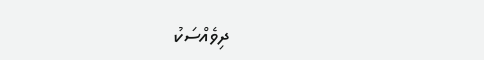ދިވެއްސަކު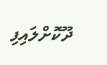ދޫކޮށްލައިފި